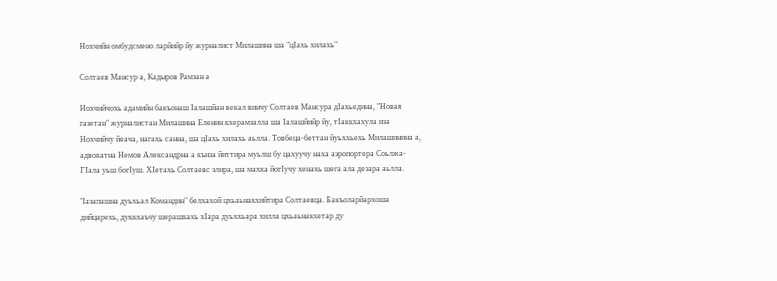Нохчийн омбудсмено ларйийр йу журналист Милашина ша "цIахь хилахь"

Солтаев Мансур а, Кадыров Рамзан а

Нохчийчохь адамийн бакъонаш Iалашйан векал винчу Солтаев Мансура дIахьедина, "Новая газетан" журналистан Милашина Еленин кхерамзалла ша Iалашйийр йу, тIаккхахула иза Нохчийчу йеача, нагахь санна, ша цIахь хилахь аьлла. Товбеца-беттан йуьххьехь Милашинина а, адвокатна Немов Александрна а къиза йиттира муьлш бу цахуучу наха аэропортера Соьлжа-ГIала уьш богIуш. ХIетахь Солтаевс элира, ша махка йогIучу хенахь шега ала дезара аьлла.

"Iазапашна дуьхьал Командин" белхахой цхьаьнакхийтира Солтаевца. Бакъоларйархоша дийцарехь, дуккхаъчу шерашкахь хIара дуьххьара хилла цхьаьнакхетар ду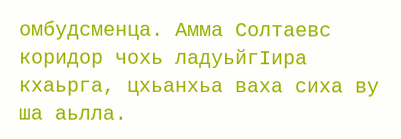омбудсменца. Амма Солтаевс коридор чохь ладуьйгIира кхаьрга, цхьанхьа ваха сиха ву ша аьлла.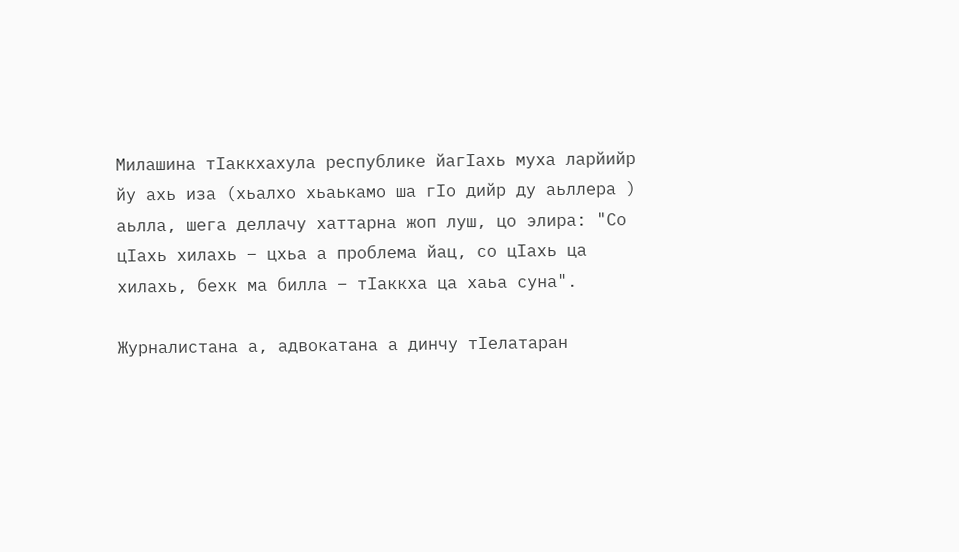Милашина тIаккхахула республике йагIахь муха ларйийр йу ахь иза (хьалхо хьаькамо ша гIо дийр ду аьллера ) аьлла, шега деллачу хаттарна жоп луш, цо элира: "Со цIахь хилахь – цхьа а проблема йац, со цIахь ца хилахь, бехк ма билла – тIаккха ца хаьа суна".

Журналистана а, адвокатана а динчу тIелатаран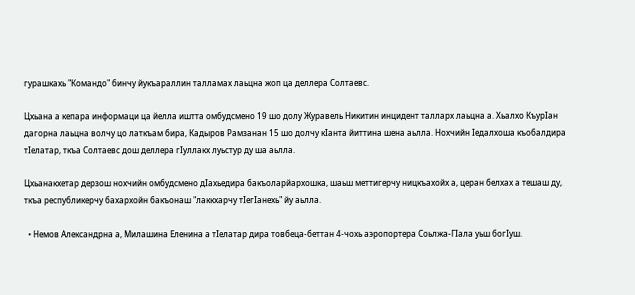гурашкахь "Командо" бинчу йукъараллин талламах лаьцна жоп ца деллера Солтаевс.

Цхьана а кепара информаци ца йелла иштта омбудсмено 19 шо долу Журавель Никитин инцидент талларх лаьцна а. Хьалхо КъурIан дагорна лаьцна волчу цо латкъам бира, Кадыров Рамзанан 15 шо долчу кIанта йиттина шена аьлла. Нохчийн Iедалхоша къобалдира тIелатар, ткъа Солтаевс дош деллера гIуллакх луьстур ду ша аьлла.

Цхьанакхетар дерзош нохчийн омбудсмено дIахьедира бакъоларйархошка, шаьш меттигерчу ницкъахойх а, церан белхах а тешаш ду, ткъа республикерчу бахархойн бакъонаш "лаккхарчу тIегIанехь" йу аьлла.

  • Немов Александрна а, Милашина Еленина а тIелатар дира товбеца-беттан 4-чохь аэропортера Соьлжа-ГIала уьш богIуш.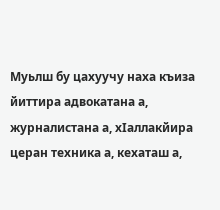Муьлш бу цахуучу наха къиза йиттира адвокатана а, журналистана а, хIаллакйира церан техника а, кехаташ а,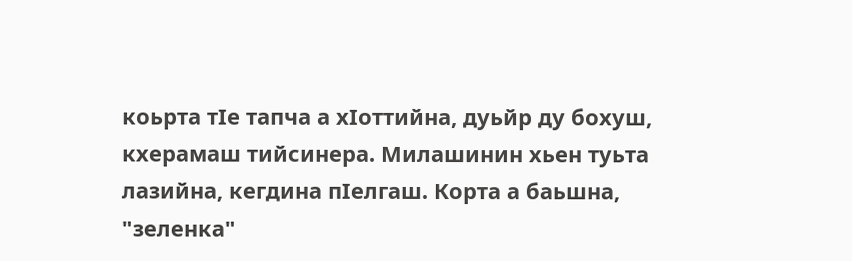коьрта тIе тапча а хIоттийна, дуьйр ду бохуш, кхерамаш тийсинера. Милашинин хьен туьта лазийна, кегдина пIелгаш. Корта а баьшна, "зеленка"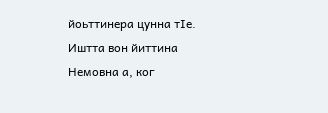йоьттинера цунна тIе. Иштта вон йиттина Немовна а, ког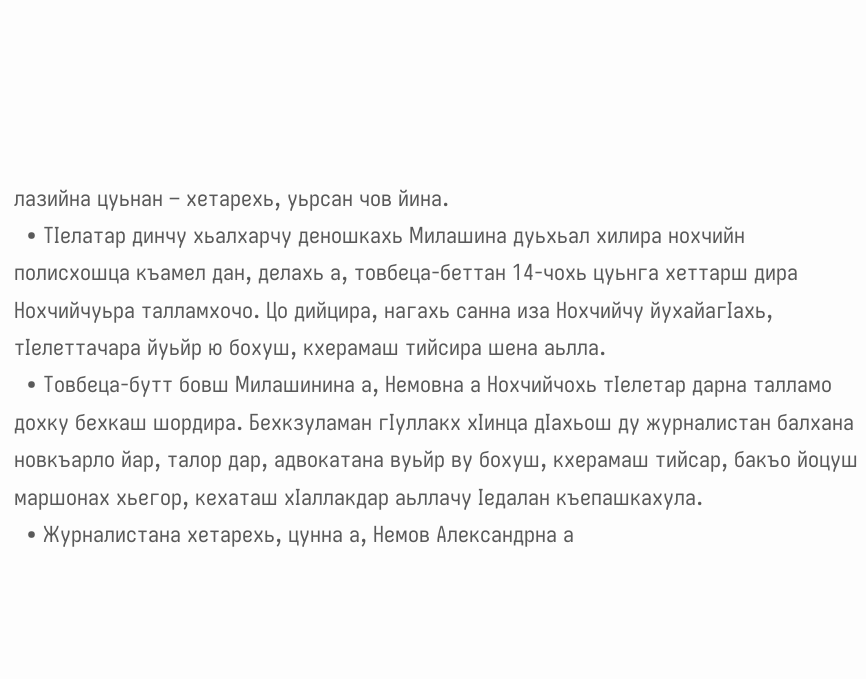лазийна цуьнан – хетарехь, уьрсан чов йина.
  • ТIелатар динчу хьалхарчу деношкахь Милашина дуьхьал хилира нохчийн полисхошца къамел дан, делахь а, товбеца-беттан 14-чохь цуьнга хеттарш дира Нохчийчуьра талламхочо. Цо дийцира, нагахь санна иза Нохчийчу йухайагIахь, тIелеттачара йуьйр ю бохуш, кхерамаш тийсира шена аьлла.
  • Товбеца-бутт бовш Милашинина а, Немовна а Нохчийчохь тIелетар дарна талламо дохку бехкаш шордира. Бехкзуламан гIуллакх хIинца дIахьош ду журналистан балхана новкъарло йар, талор дар, адвокатана вуьйр ву бохуш, кхерамаш тийсар, бакъо йоцуш маршонах хьегор, кехаташ хIаллакдар аьллачу Iедалан къепашкахула.
  • Журналистана хетарехь, цунна а, Немов Александрна а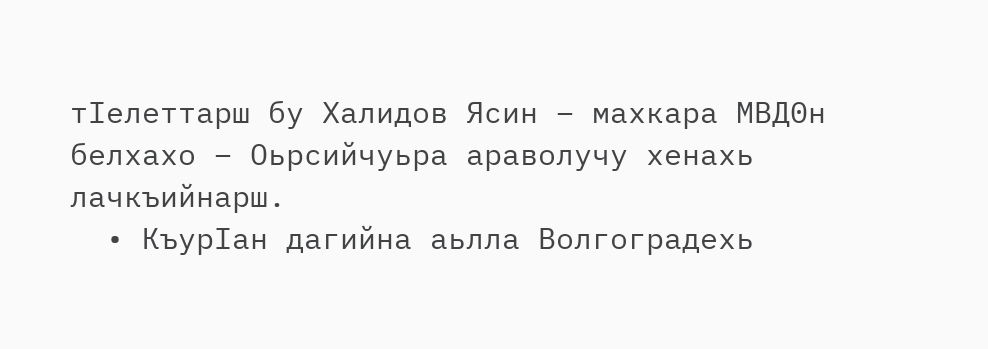тIелеттарш бу Халидов Ясин – махкара МВД0н белхахо – Оьрсийчуьра араволучу хенахь лачкъийнарш.
  • КъурIан дагийна аьлла Волгоградехь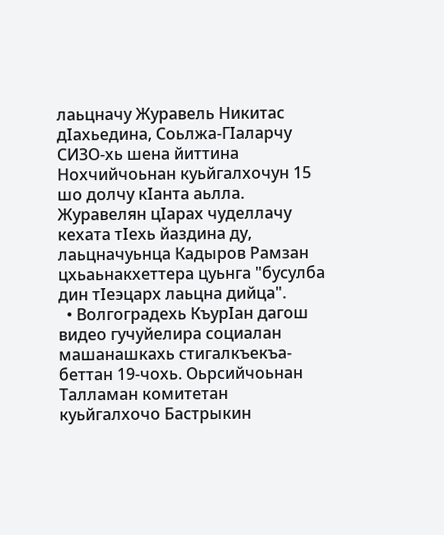лаьцначу Журавель Никитас дIахьедина, Соьлжа-ГIаларчу СИЗО-хь шена йиттина Нохчийчоьнан куьйгалхочун 15 шо долчу кIанта аьлла. Журавелян цIарах чуделлачу кехата тIехь йаздина ду, лаьцначуьнца Кадыров Рамзан цхьаьнакхеттера цуьнга "бусулба дин тIеэцарх лаьцна дийца".
  • Волгоградехь КъурIан дагош видео гучуйелира социалан машанашкахь стигалкъекъа-беттан 19-чохь. Оьрсийчоьнан Талламан комитетан куьйгалхочо Бастрыкин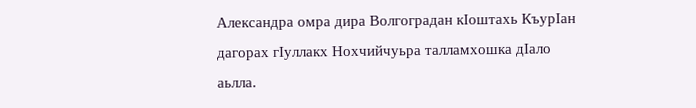Александра омра дира Волгоградан кIоштахь КъурIан дагорах гIуллакх Нохчийчуьра талламхошка дIало аьлла.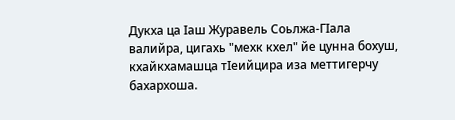Дукха ца Iаш Журавель Соьлжа-ГIала валийра, цигахь "мехк кхел" йе цунна бохуш, кхайкхамашца тIеийцира иза меттигерчу бахархоша.